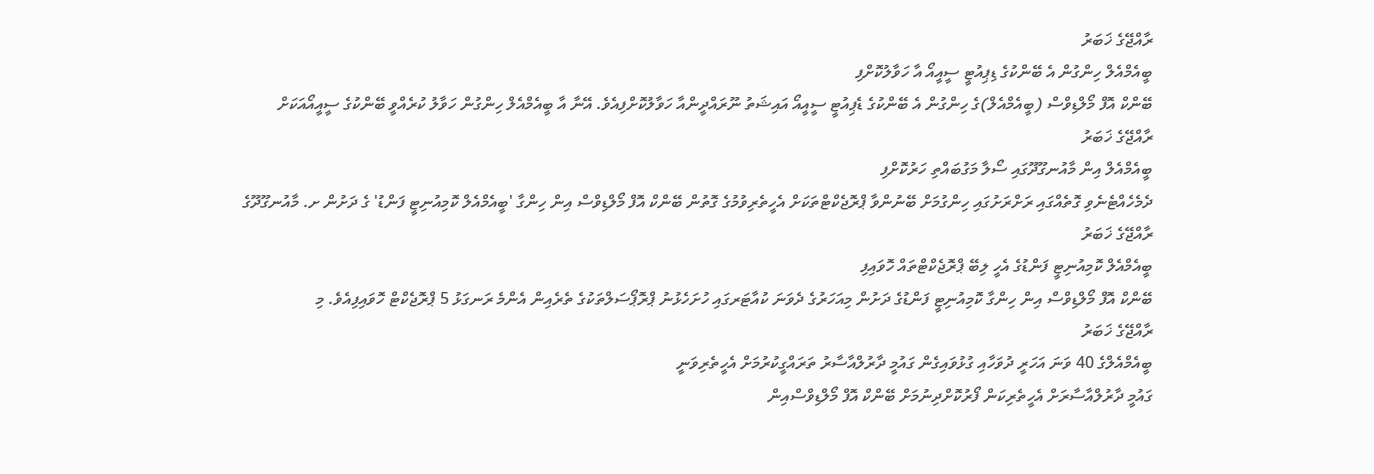ރާއްޖޭގެ ޚަބަރު
ބީއެމްއެލް ހިންގުން އެ ބޭންކުގެ ޑިޕިއުޓީ ސީއީއޯ އާ ހަވާލުކޮށްފި
ބޭންކް އޮފް މޯލްޑިވްސް (ބީއެމްއެލް)ގެ ހިންގުން އެ ބޭންކުގެ ޑެޕިއުޓީ ސީއީއޯ އައިޝަތު ނޫރައްދީންއާ ހަވާލުކޮށްފިއެވެ. އޭނާ އާ ބީއެމްއެލް ހިންގުން ހަވާލު ކުރެއްވީ ބޭންކުގެ ސީއީއޯއަކަށް
ރާއްޖޭގެ ޚަބަރު
ބީއެމްއެލް އިން މާއުނގޫދޫގައި ސޯލާ މަގުބައްތި ހަރުކޮށްފި
ދެމެހެއްޓެނެވި ގޮތެއްގައި ރަށްރަށުގައި ހިންގުމަށް ބޭނުންވާ ޕްރޮޖެކްޓްތަކަށް އެހީތެރިވުމުގެ ގޮތުން ބޭންކް އޮފް މޯލްޑިވްސް އިން ހިންގާ 'ބީއެމްއެލް ކޮމިއުނިޓީ ފަންޑު' ގެ ދަށުން ށ. މާއުނގޫދޫގެ
ރާއްޖޭގެ ޚަބަރު
ބީއެމްއެލް ކޮމިއުނިޓީ ފަންޑުގެ އެހީ ލިބޭ ޕްރޮޖެކްޓްތައް ހޮވައިފި
ބޭންކް އޮފް މޯލްޑިވްސް އިން ހިންގާ ކޮމިއުނިޓީ ފަންޑުގެ ދަށުން މިއަހަރުގެ ދެވަނަ ކުއާޓަރގައި ހުށަހެޅުނު ޕްރޮޕޯސަލްތަކުގެ ތެރެއިން އެންމެ ރަނގަޅު 5 ޕްރޮޖެކްޓް ހޮވައިފިއެވެ. މި
ރާއްޖޭގެ ޚަބަރު
ބީއެމްއެލްގެ 40 ވަނަ އަހަރީ ދުވަހާއި ގުޅުވައިގެން ގައުމީ ދާރުލްއާސާރު ތަރައްގީކުރުމަށް އެހީތެރިވަނީ
ގައުމީ ދާރުލްއާސާރަށް އެހީތެރިކަން ފޯރުކޮށްދިނުމަށް ބޭންކް އޮފް މޯލްޑިވްސްއިން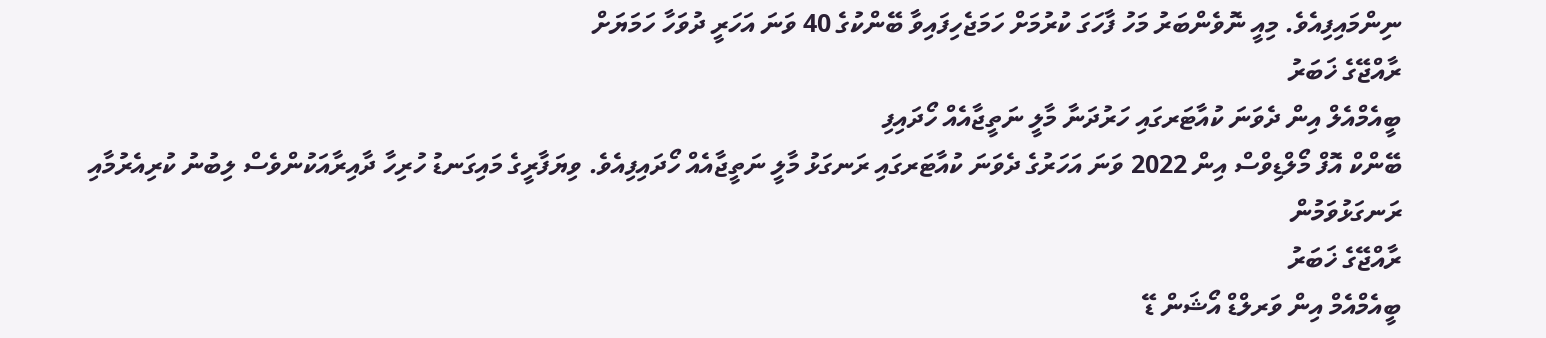ނިންމައިފިއެވެ. މިއީ ނޮވެންބަރު މަހު ފާހަގަ ކުރުމަށް ހަމަޖެހިފައިވާ ބޭންކުގެ 40 ވަނަ އަހަރީ ދުވަހާ ހަމަޔަށް
ރާއްޖޭގެ ޚަބަރު
ބީއެމްއެލް އިން ދެވަނަ ކުއާޓަރގައި ހަރުދަނާ މާލީ ނަތީޖާއެއް ހޯދައިފި
ބޭންކް އޮފް މޯލްޑިވްސް އިން 2022 ވަނަ އަހަރުގެ ދެވަނަ ކުއާޓަރގައި ރަނގަޅު މާލީ ނަތީޖާއެއް ހޯދައިފިއެވެ. ވިޔަފާރީގެ މައިގަނޑު ހުރިހާ ދާއިރާއަކުންވެސް ލިބުނު ކުރިއެރުމާއި ރަނގަޅުވަމުން
ރާއްޖޭގެ ޚަބަރު
ބީއެމްއެމް އިން ވަރލްޑް އޯޝަން ޑޭ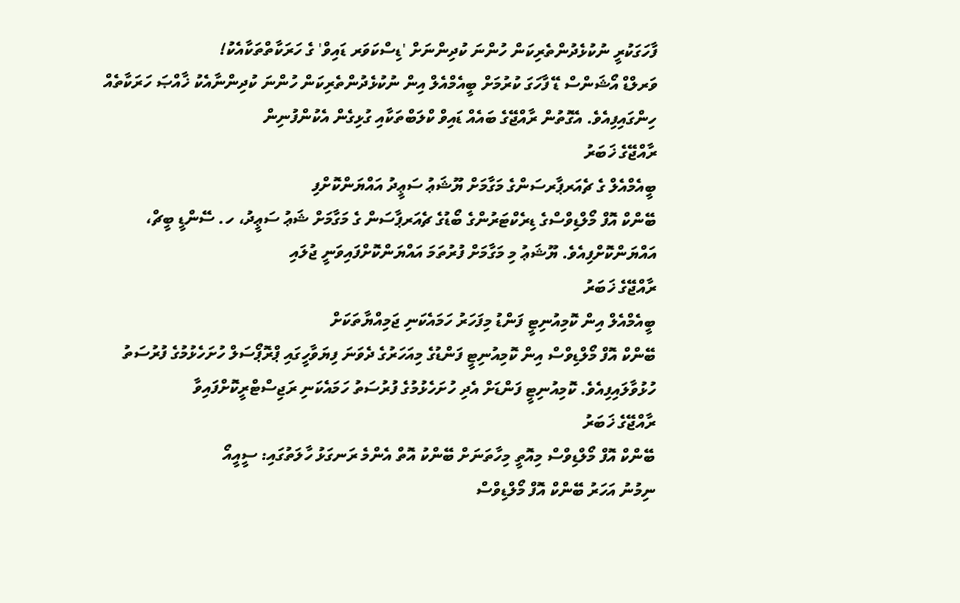ފާހަގަކުރީ ނުކުޅެދުންތެރިކަން ހުންނަ ކުދިންނަށް 'ޑިސްކަވަރ ޑައިވް' ގެ ހަރަކާތްތަކާއެކު!
ވަރލްޑް އޯޝަންސް ޑޭ ފާހަގަ ކުރުމަށް ބީއެމްއެލް އިން ނުކުޅެދުންތެރިކަން ހުންނަ ކުދިންނާއެކު ޚާއްޞަ ހަރަކާތެއް ހިންގައިފިއެވެ. އެގޮތުން ރާއްޖޭގެ ބައެއް ޑައިވް ކްލަބްތަކާއި ގުޅިގެން އެކުންފުނިން
ރާއްޖޭގެ ޚަބަރު
ބީއެމްއެލް ގެ ޗެއަރޕާރސަންގެ މަގާމަށް ޔޫޝަޢު ސަޢީދު އައްޔަންކޮށްފި
ބޭންކް އޮފް މޯލްޑިވްސްގެ ޑިރެކްޓަރުންގެ ބޯޑުގެ ޗެއަރޕާސަން ގެ މަގާމަށް ޝަޢު ސަޢީދު، ހ. ސޭންޑީ ބީޗް، އައްޔަންކޮށްފިއެވެ. ޔޫޝަޢު މި މަގާމަށް ފުރުތަމަ އައްޔަންކޮށްފައިވަނީ ޖުލައި
ރާއްޖޭގެ ޚަބަރު
ބީއެމްއެލް އިން ކޮމިއުނިޓީ ފަންޑު މިފަހަރު ހަމައެކަނި ޖަމިއްޔާތަކަށް
ބޭންކް އޮފް މޯލްޑިވްސް އިން ކޮމިއުނިޓީ ފަންޑުގެ މިއަހަރުގެ ދެވަނަ ފިޔަވާހީގައި ޕްރޮޕޯސަލް ހުށަހެޅުމުގެ ފުރުސަތު ހުޅުވާލައިފިއެވެ. ކޮމިއުނިޓީ ފަންޑަށް އެދި ހުށަހެޅުމުގެ ފުރުސަތު ހަމައެކަނި ރަޖިސްޓްރީކޮށްފައިވާ
ރާއްޖޭގެ ޚަބަރު
ބޭންކް އޮފް މޯލްޑިވްސް މިއޮތީ މިހާތަނަށް ބޭންކު އޮތް އެންމެ ރަނގަޅު ހާލަތުގައި: ސީއީއޯ
ނިމުނު އަހަރު ބޭންކް އޮފް މޯލްޑިވްސް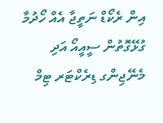އިން ރެކޯޑް ނަތީޖާ އެއް ހޯދުމާ ގުޅޭގޮތުން ސީއީއޯ އަދި މެނޭޖިންގ ޑިރެކްޓަރ ޓިމް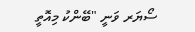ސޯޔަރ ވަނީ "ބޭންކު މިއޮތީ